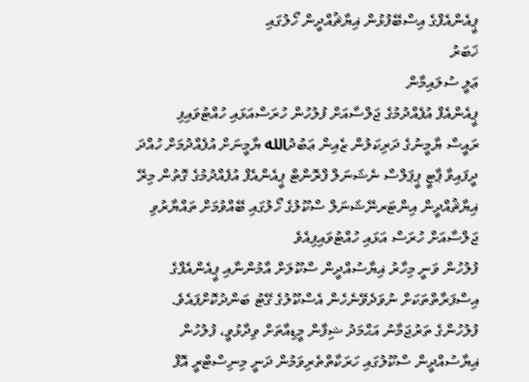ޕީއެންއެފްގެ އިސްބޭފުޅުން ޣިޔާޘުއްދީން ހޯލުގައި
ޚަބަރު
ޢަލީ ސުލައިމާން
ޕީއެންއެފް އުފެއްދުމުގެ ޖަލްސާއަށް ފުލުހުން ހުރަސްއަޅައި ހުއްޓުވައިފި
ރައީސް ޔާމީނުގެ ދަރިކަލުން ޒެއިން ޢަބުދުالله ޔާމީނަށް އުފެއްދުމަށް ހުއްދަ ދީފައިވާ ޕާޓީ ޕީޕަލްސް ނެޝަނަލް ފްރޮންޓް ޕީއެންއެފް އުފެއްދުމުގެ ގޮތުން މިރޭ ޣިޔާޘުއްދީން އިންޓަރނޭޝަނަލް ސްކޫލުގެ ހޯލުގައި ބޭއްވުމަށް ތައްޔާރުވި ޖަލްސާއަށް ހުރަސް އަޅައި ހުއްޓުވައިފިއެވެ
ފުލުހުން ވަނީ މިހާރު ޣިޔާސުއްދީން ސްކޫލަށް އާމުންނާއި ޕީއެންއެފްގެ އިސްފަރާތްތަކަށް ނުވަދެވޭނެހެން އެސްކޫލުގެ ގޭޓު ބަންދުކޮށްފައެވެ.
ފުލުހުންގެ ތަރުޖަމާނު އަޙްމަދު ޝިފާން މީޑިއާތަށް ވިދާޅުވީ، ފުލުހުން ޣިޔާސުއްދީން ސްކޫލުގައި ހަރަކާތްތެރިވަމުން ދަނީ މިނިސްޓްރީ އޮފް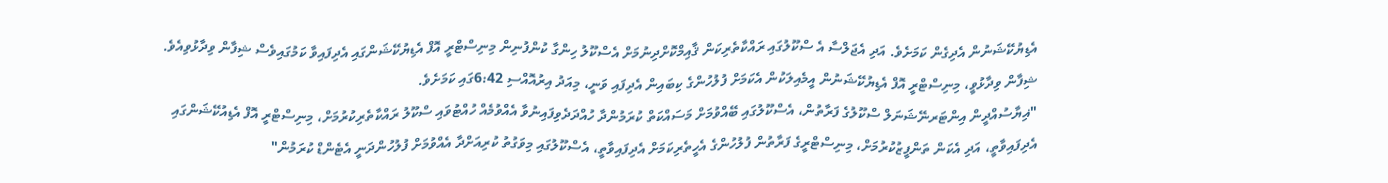އެޑިޔުކޭޝަނުން އެދިގެން ކަމަށެވެ. އަދި އެޖަލްސާ އެ ސްކޫލުގައި ރައްކާތެރިކަން ޤާއިމްކޮށްދިނުމަށް އެސްކޫލު ހިންގާ ކުންފުނިން މިނިސްޓްރީ އޮފް އެޑިޔުކޭޝަންގައި އެދިފައިވާ ކަމުގައިވެސް ޝިފާން ވިދާޅުވިއެވެ.
ޝިފާން ވިދާޅުވީ، މިނިސްޓްރީ އޮފް އެޑިޔުކޭޝަނުން އީމެއިލަކުން އެކަމަށް ފުލުހުންގެ ކިބައިން އެދިފައި ވަނީ، މިއަދު އިރުއޮއްސި 6:42ގައި ކަމަށެވެ.
"ޣިޔާސުއްދީން އިންޓަރނޭޝަނަލް ސްކޫލުގެ ފަރާތުން، އެސްކޫލުގައި ބޭއްވުމަށް މަސައްކަތް ކުރަމުންދާ ހުއްދަދެވިފައިނުވާ އެއްވުމެއް ހުއްޓުވައި ސްކޫލު ރައްކާތެރިކުރުމަށް، މިނިސްޓްރީ އޮފް އެޑިއުކޭޝަންގައި އެދިފައިވާތީ، އަދި އެކަން ތަންފީޒުކުރުމަށް، މިނިސްޓްރީގެ ފަރާތުން ފުލުހުންގެ އެހީތެރިކަމަށް އެދިފައިވާތީ، އެސްކޫލުގައި މިވަގުތު ކުރިއަށްދާ އެއްވުމަށް ފުލުހުންދަނީ އެޓެންޑް ކުރަމުން"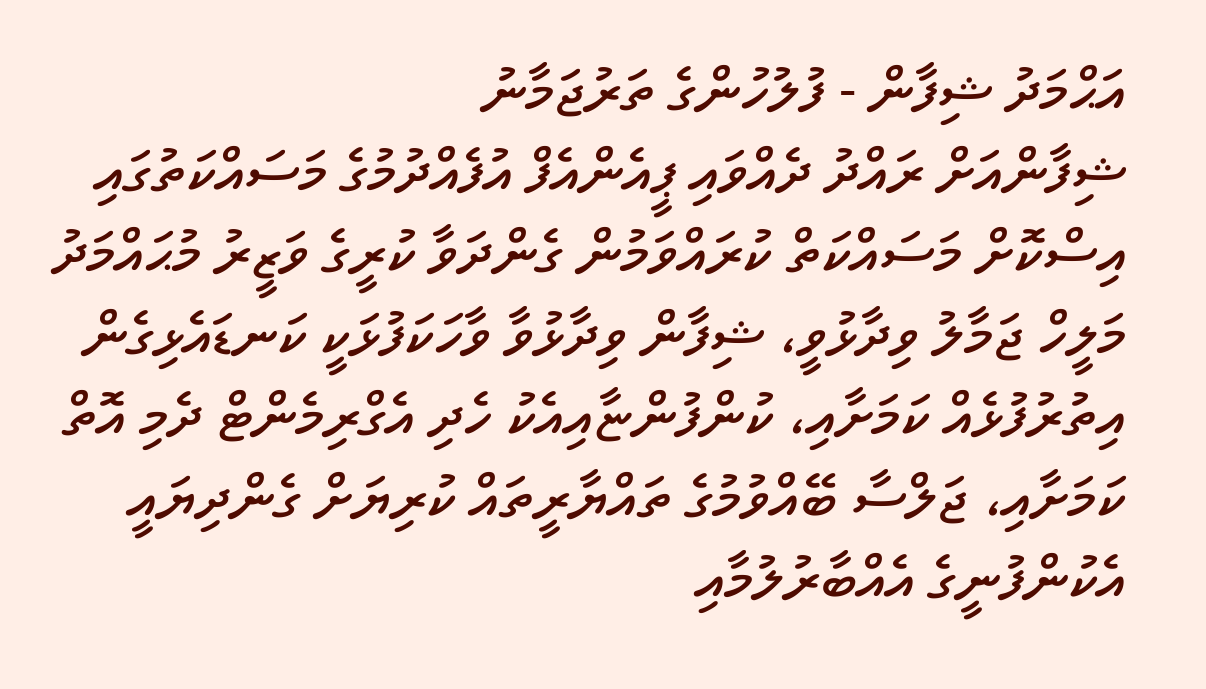އަޙްމަދު ޝިފާން - ފުލުހުންގެ ތަރުޖަމާނު
ޝިފާންއަށް ރައްދު ދެއްވައި ޕީއެންއެފް އުފެއްދުމުގެ މަސައްކަތުގައި އިސްކޮށް މަސައްކަތް ކުރައްވަމުން ގެންދަވާ ކުރީގެ ވަޒީރު މުޙައްމަދު މަލީހް ޖަމާލު ވިދާޅުވީ، ޝިފާން ވިދާޅުވާ ވާހަކަފުޅަކީ ކަނޑައެޅިގެން އިތުރުފުޅެއް ކަމަށާއި، ކުންފުންޏާއިއެކު ހެދި އެގްރިމެންޓް ދެމި އޮތް ކަމަށާއި، ޖަލްސާ ބޭއްވުމުގެ ތައްޔާރީތައް ކުރިޔަށް ގެންދިޔައީ އެކުންފުނީގެ އެއްބާރުލުމާއި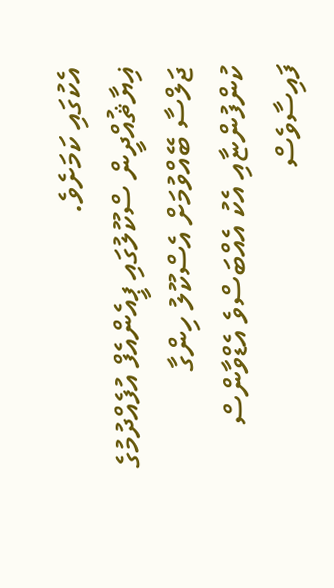އެކުގައި ކަމަށެވެ.
ޣިޔާޘުއްދީން ސްކޫލުގައި ޕީއެންއެފް އުފެއްދުމުގެ ޖަލްސާ ބޭއްވުމަށް އެސްކޫލު ހިންގާ ކުންފުންޏާއި އެކު އެއްބަސްވެ އެޑްވާންސް ފައިސާވެސް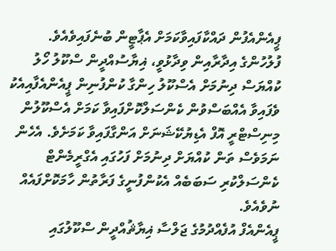ޕީއެންއެފުން ދައްކާފައިވާކަމަށް އެޕާޓީން ބުނެފައިވެއެވެ. ފުލުހުންގެ އިދާރާއިން ވިދާޅުވީ، ޣިޔާސުއްދީން ސްކޫލު ހޯލު ކުއްޔަސް ދިނުމަށް އެސްކޫލު ހިންގާ ކުންފުނިން ޕީއެންއެފާއިއެކު ވެފައިވާ އެއްބަސްވުން ކެންސަލްކޮށްފައިވާ ކަމަށް އެސްކޫލުން މިނިސްޓްރީ އޮފް އެޑިޔުކޭޝަނަށް އަންގާފައިވާ ކަމަށެވެ. އެހެން ނަމަވެސް ތަން ކުއްޔަށް ދިނުމަށް ފަހުގައި އެގްރީމެންޓް ކެންސަލްކުރި ސަބަބެއް އެކުންފުނީގެ ފަރާތުން ހާމަކޮށްފައެއް ނުވެއެވެ.
ޕީއެންއެފް އުފެއްދުމުގެ ޖަލްސާ ޣިޔާޘުއްދީން ސްކޫލުގައި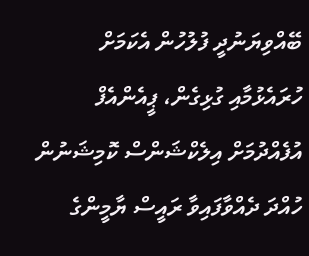ބޭއްވިޔަނުދީ ފުލުހުން އެކަމަށް ހުރައެޅުމާއި ގުޅިގެން، ޕީއެންއެފް އުފެއްދުމަށް އިލެކްޝަންސް ކޮމިޝަނުން ހުއްދަ ދެއްވާފައިވާ ރައީސް ޔާމީންގެ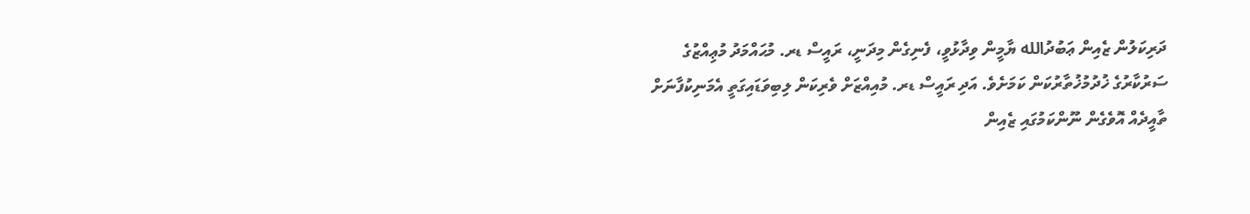ދަރިކަލުން ޒެއިން ޢަބުދުالله ޔާމީން ވިދާޅުވީ، ފެނިގެން މިދަނީ، ރައީސް ޑރ. މުޙައްމަދު މުޢިއްޒުގެ ސަރުކާރުގެ ޚުދުމުޚުތާރުކަން ކަމަށެވެ. އަދި ރައީސް ޑރ. މުއިއްޒަށް ވެރިކަން ލިބިވަޑައިގަތީ އެމަނިކުފާނަށް ތާއީދެއް އޮވެގެން ނޫންކަމުގައި ޒެއިން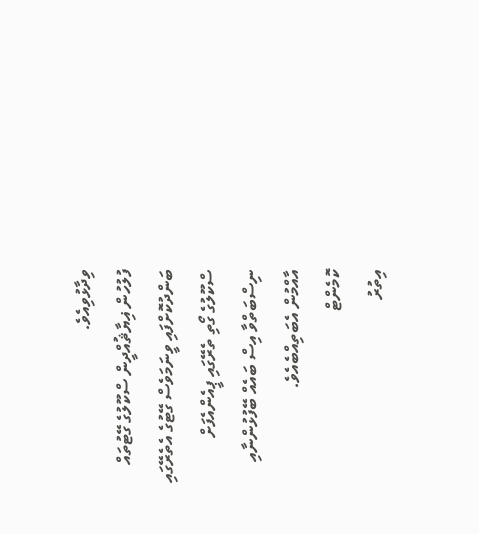ވިދާޅުވިއެވެ.
ފުލުހުން ޣިޔާޘުއްދީން ސްކޫލުގެ ގޭޓުތައް ބަންދުކޮށްފައި ވީނަމަވެސް ގޭޓުގެ އެތެރޭގައި ސްކޫލުގެ ގޯތި ތެރޭގައި ޕީއެންއެފަށް ނިސްބަތްވާ އިސް ބައެއް ބޭފުޅުންނާއި އާއްމުން އެބަތިއްބެއެވެ.
ކޮމެންޓް
އިތުރު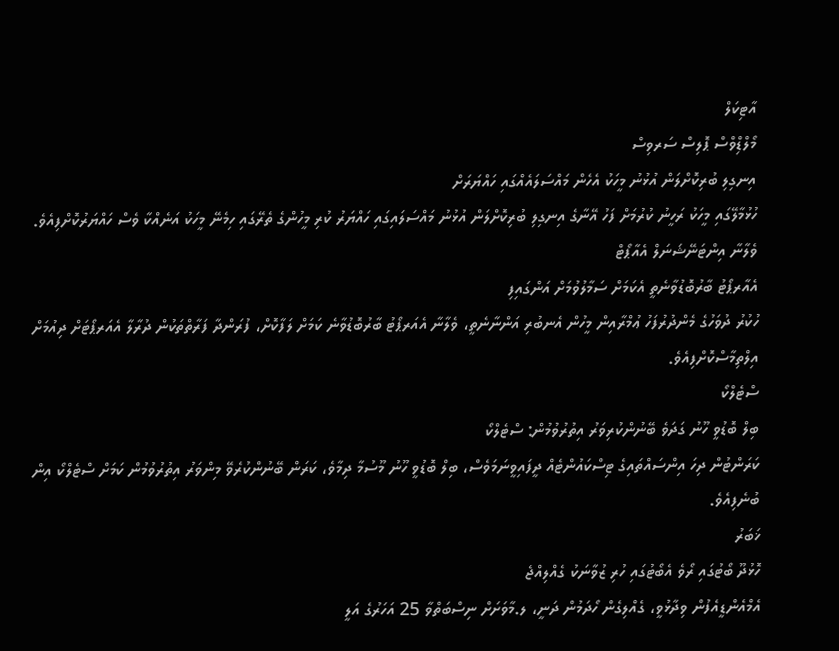އާޓިކަލް
މޯލްޑިްވްސް ޕޮލިސް ސަރވިސް
އިނގިލި ބުރިކޮށްލަން އުޅުނު މީހަކު އެހެން މައްސަލައެއްގައި ހައްޔަރަށް
ހުޅުމާލޭގައި މީހަކު ރަހީނު ކުރުމަށް ފަހު އޭނާގެ އިނގިލި ބުރިކޮށްލަން އުޅުނު މައްސަލައިގައި ހައްޔަރު ކުރި މީހުންގެ ތެރޭގައި ހިމެނޭ މީހަކު އަނެއްކާ ވެސް ހައްޔަރުކޮށްފިއެވެ.
ވެލާނާ އިންޓަނޭޝަނަލް އެއާޕޯޓް
އެއާރޕޯޓު ބާރުބޮޑުވާނެތީ އެކަމަށް ސަމާލުވުމަށް އަންގައިފި
ހުކުރު ދުވަހުގެ މެންދުރުފަހު ޢުމްރާއިން މީހުން އެނބުރި އަންނާނެތީ، ވެލާނާ އެއަރޕޯޓު ބާރުބޮޑުވާނެ ކަމަށް ލަފާކޮށް، ފުރަންދާ ފަރާތްތަކުން ދުރާލާ އެއަރޕޯޓަށް ދިއުމަށް އިލްތިމާސްކޮށްފިއެވެ.
ސްޓެލްކޯ
ބިލް ބޮޑުވީ ހޫނު ގަދަވެ ބޭނުންކުރިވަރު އިތުރުވުމުން: ސްޓެލްކޯ
ކަރަންޓުން ދިހަ އިންސައްތައިގެ ޓިސްކައުންޓެއް ދީފައިވީނަމަވެސް، ބިލް ބޮޑުވީ ހޫނު މޫސުމާ ދިމާވެ، ކަރަން ބޭނުންކުރެވޭ މިންވަރު އިތުރުވުމުން ކަމަށް ސްޓެލްކޯ އިން ބުނެފިއެވެ.
ޚަބަރު
ހޮޅުދޫ ބޯޓުގައި ރޯވެ އެބޯޓުގައި ހުރި ޒުވާނަކު ގެއްލިއްޖެ
އެމްއެންޑީއެފުން ވިދާޅުވީ، ގެއްލިގެން ހޯދަމުން ދަނީ، ލ.މާވަށަށް ނިސްބަތްވާ 25 އަހަރުގެ އަލީ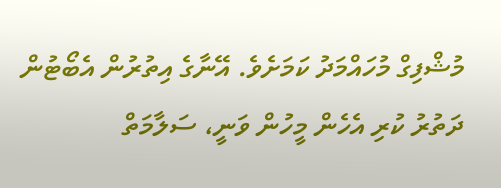މުޝްފިގް މުހައްމަދު ކަމަށެވެ. އޭނާގެ އިތުރުން އެބޯޓުން ދަތުރު ކުރި އެހެން މީހުން ވަނީ، ސަލާމަތް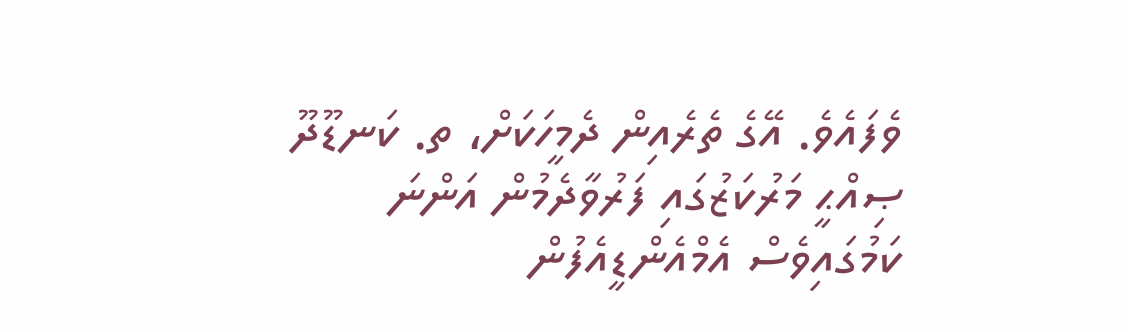ވެފައެވެ. އޭގެ ތެރެއިން ދެމީހަކަށް، ތ. ކަނޑޫދޫ ޞިއްޙީ މަރުކަޒުގައި ފަރުވާދެމުން އަންނަ ކަމުގައިވެސް އެމްއެންޑީއެފުން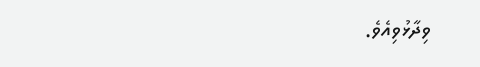ވިދާޅުވިއެވެ.